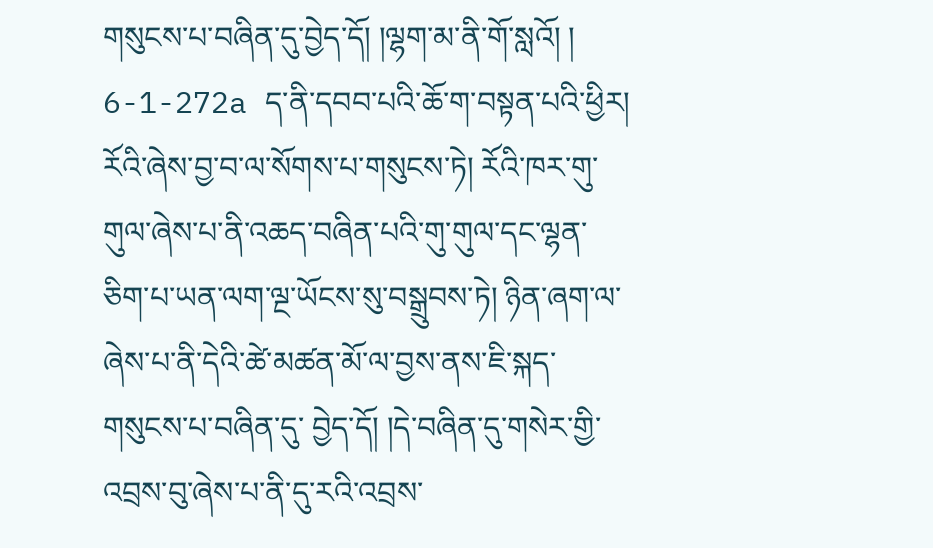གསུངས་པ་བཞིན་དུ་བྱེད་དོ། །ལྷག་མ་ནི་གོ་སླའོ། ། 6-1-272a ད་ནི་དབབ་པའི་ཆོ་ག་བསྟན་པའི་ཕྱིར། རོའི་ཞེས་བྱ་བ་ལ་སོགས་པ་གསུངས་ཏེ། རོའི་ཁར་གུ་གུལ་ཞེས་པ་ནི་འཆད་བཞིན་པའི་གུ་གུལ་དང་ལྷན་ཅིག་པ་ཡན་ལག་ལྔ་ཡོངས་སུ་བསྒྲུབས་ཏེ། ཉིན་ཞག་ལ་ཞེས་པ་ནི་དེའི་ཚེ་མཚན་མོ་ལ་བྱས་ནས་ཇི་སྐད་གསུངས་པ་བཞིན་དུ་ བྱེད་དོ། །དེ་བཞིན་དུ་གསེར་གྱི་འབྲས་བུ་ཞེས་པ་ནི་དུ་རའི་འབྲས་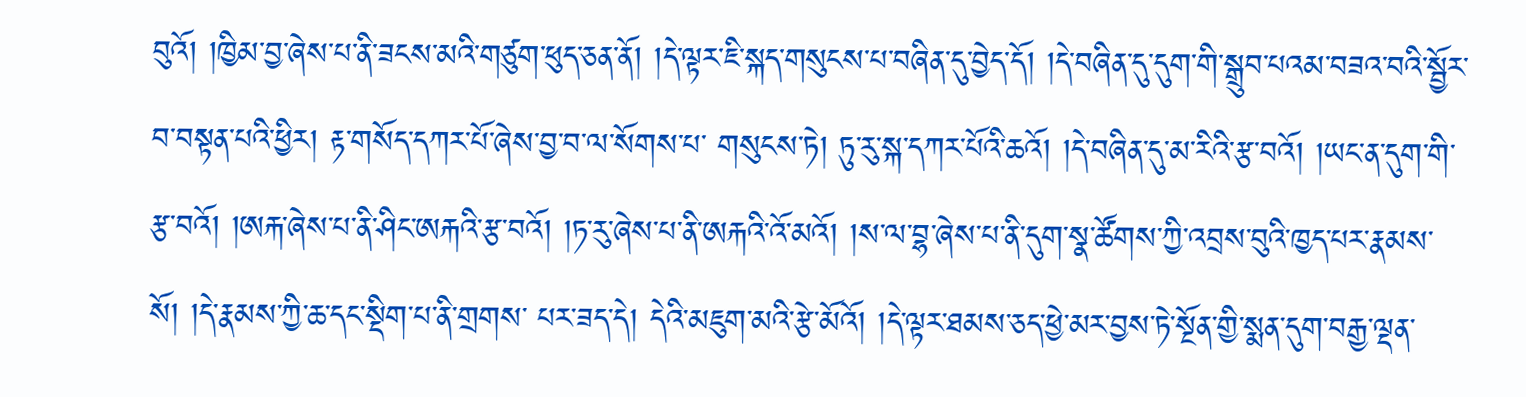བུའོ། །ཁྱིམ་བྱ་ཞེས་པ་ནི་ཟངས་མའི་གཙུག་ཕུད་ཅན་ནོ། །དེ་ལྟར་ཇི་སྐད་གསུངས་པ་བཞིན་དུ་བྱེད་དོ། །དེ་བཞིན་དུ་དུག་གི་སྒྲུབ་པའམ་བཟའ་བའི་སྦྱོར་བ་བསྟན་པའི་ཕྱིར། རྟ་གསོད་དཀར་པོ་ཞེས་བྱ་བ་ལ་སོགས་པ་ གསུངས་ཏེ། ཏུ་རུ་སྐ་དཀར་པོའི་ཆའོ། །དེ་བཞིན་དུ་མ་རིའི་རྩ་བའོ། །ཡང་ན་དུག་གི་རྩ་བའོ། །ཨརྐ་ཞེས་པ་ནི་ཤིང་ཨརྐའི་རྩ་བའོ། །ཏ་རུ་ཞེས་པ་ནི་ཨརྐའི་འོ་མའོ། །ས་ལ་བྷ་ཞེས་པ་ནི་དུག་སྣ་ཚོགས་ཀྱི་འབྲས་བུའི་ཁྱད་པར་རྣམས་སོ། །དེ་རྣམས་ཀྱི་ཆ་དང་སྡིག་པ་ནི་གྲགས་ པར་ཟད་དེ། དེའི་མཇུག་མའི་རྩེ་མོའོ། །དེ་ལྟར་ཐམས་ཅད་ཕྱེ་མར་བྱས་ཏེ་སྔོན་གྱི་སྨན་དུག་བརྒྱ་ལྡན་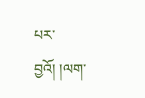པར་བྱའོ། །ལག་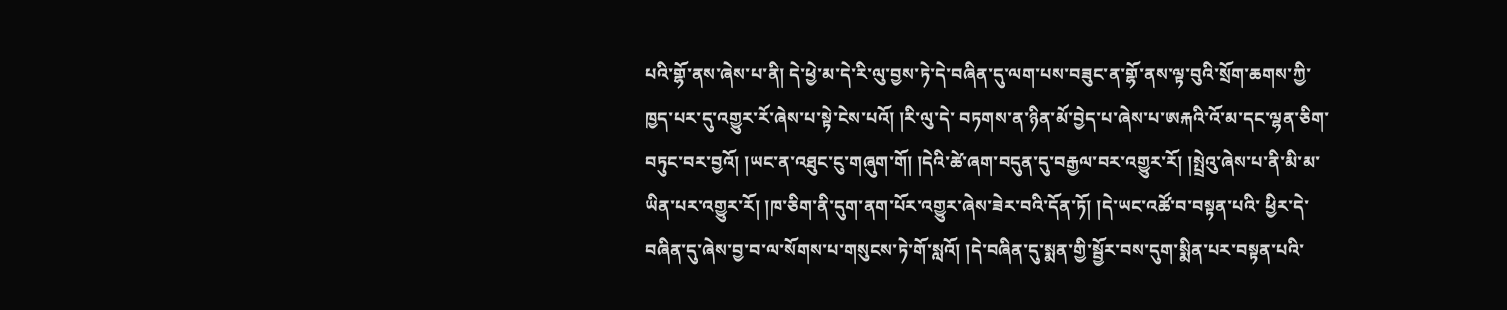པའི་གྷོ་ནས་ཞེས་པ་ནི། དེ་ཕྱེ་མ་དེ་རི་ལུ་བྱས་ཏེ་དེ་བཞིན་དུ་ལག་པས་བཟུང་ན་གྷོ་ནས་ལྟ་བུའི་སྲོག་ཆགས་ཀྱི་ཁྱད་པར་དུ་འགྱུར་རོ་ཞེས་པ་སྟེ་ངེས་པའོ། །རི་ལུ་དེ་ བཏགས་ན་ཉིན་མོ་བྱེད་པ་ཞེས་པ་ཨརྐའི་འོ་མ་དང་ལྷན་ཅིག་བཏུང་བར་བྱའོ། །ཡང་ན་འཐུང་ངུ་གཞུག་གོ། །དེའི་ཚེ་ཞག་བདུན་དུ་བརྒྱལ་བར་འགྱུར་རོ། །སྤྲེའུ་ཞེས་པ་ནི་མི་མ་ཡིན་པར་འགྱུར་རོ། །ཁ་ཅིག་ནི་དུག་ནག་པོར་འགྱུར་ཞེས་ཟེར་བའི་དོན་ཏོ། །དེ་ཡང་འཚོ་བ་བསྟན་པའི་ ཕྱིར་དེ་བཞིན་དུ་ཞེས་བྱ་བ་ལ་སོགས་པ་གསུངས་ཏེ་གོ་སླའོ། །དེ་བཞིན་དུ་སྨན་གྱི་སྦྱོར་བས་དུག་སྨིན་པར་བསྟན་པའི་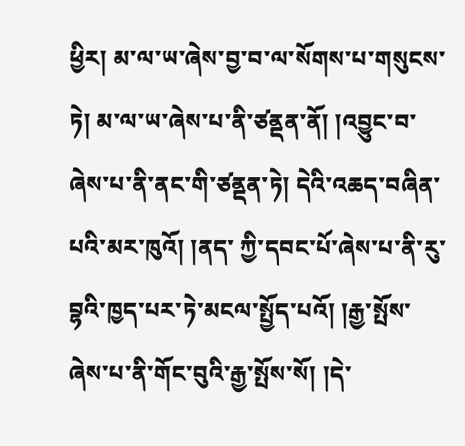ཕྱིར། མ་ལ་ཡ་ཞེས་བྱ་བ་ལ་སོགས་པ་གསུངས་ཏེ། མ་ལ་ཡ་ཞེས་པ་ནི་ཙནྡན་ནོ། །འབྱུང་བ་ཞེས་པ་ནི་ནང་གི་ཙནྡན་ཏེ། དེའི་འཆད་བཞིན་པའི་མར་ཁུའོ། །ནད་ ཀྱི་དབང་པོ་ཞེས་པ་ནི་རུ་བྷའི་ཁྱད་པར་ཏེ་མངལ་སྤྱོད་པའོ། །རྒྱ་སྤོས་ཞེས་པ་ནི་གོང་བུའི་རྒྱ་སྤོས་སོ། །དེ་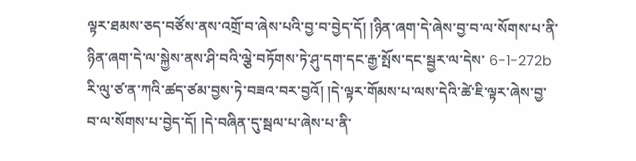ལྟར་ཐམས་ཅད་བཙོས་ནས་འགྲོ་བ་ཞེས་པའི་བྱ་བ་བྱེད་དོ། །ཉིན་ཞག་དེ་ཞེས་བྱ་བ་ལ་སོགས་པ་ནི་ཉིན་ཞག་དེ་ལ་སྐྱེས་ནས་ཤི་བའི་ལྕེ་བཏོགས་ཏེ་ཤུ་དག་དང་རྒྱ་སྤོས་དང་སྦྱར་ལ་དེས་ 6-1-272b རི་ལུ་ཙ་ན་ཀའི་ཚད་ཙམ་བྱས་ཏེ་བཟའ་བར་བྱའོ། །དེ་ལྟར་གོམས་པ་ལས་དེའི་ཚེ་ཇི་ལྟར་ཞེས་བྱ་བ་ལ་སོགས་པ་བྱེད་དོ། །དེ་བཞིན་དུ་སྦལ་པ་ཞེས་པ་ནི་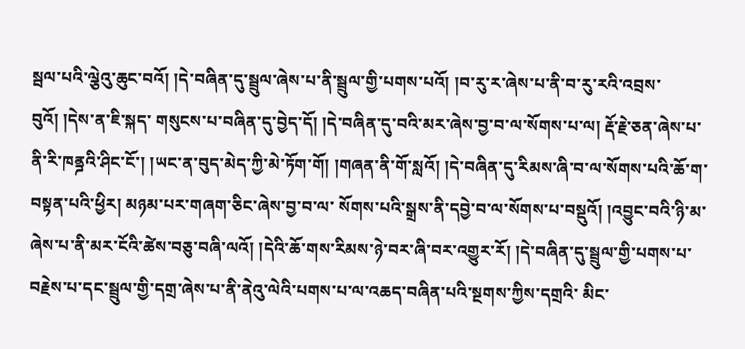སྦལ་པའི་ལྕེའུ་ཆུང་བའོ། །དེ་བཞིན་དུ་སྦྲུལ་ཞེས་པ་ནི་སྦྲུལ་གྱི་པགས་པའོ། །བ་རུ་ར་ཞེས་པ་ནི་བ་རུ་རའི་འབྲས་བུའོ། །དེས་ན་ཇི་སྐད་ གསུངས་པ་བཞིན་དུ་བྱེད་དོ། །དེ་བཞིན་དུ་བའི་མར་ཞེས་བྱ་བ་ལ་སོགས་པ་ལ། རྡོ་རྗེ་ཅན་ཞེས་པ་ནི་རི་ཁནྜའི་ཤིང་ངོ་། །ཡང་ན་བུད་མེད་ཀྱི་མེ་ཏོག་གོ། །གཞན་ནི་གོ་སླའོ། །དེ་བཞིན་དུ་རིམས་ཞི་བ་ལ་སོགས་པའི་ཆོ་ག་བསྟན་པའི་ཕྱིར། མཉམ་པར་གཞག་ཅིང་ཞེས་བྱ་བ་ལ་ སོགས་པའི་སྒྲས་ནི་དབྱེ་བ་ལ་སོགས་པ་བསྡུའོ། །འབྱུང་བའི་ཉི་མ་ཞེས་པ་ནི་མར་ངོའི་ཚེས་བཅུ་བཞི་ལའོ། །དེའི་ཆོ་གས་རིམས་ཉེ་བར་ཞི་བར་འགྱུར་རོ། །དེ་བཞིན་དུ་སྦྲུལ་གྱི་པགས་པ་བརྗེས་པ་དང་སྦྲུལ་གྱི་དགྲ་ཞེས་པ་ནི་ནེའུ་ལེའི་པགས་པ་ལ་འཆད་བཞིན་པའི་སྔགས་ཀྱིས་དགྲའི་ མིང་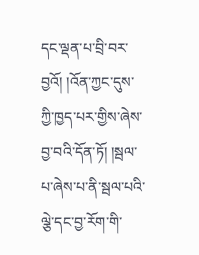དང་ལྡན་པ་བྲི་བར་བྱའོ། །འོན་ཀྱང་དུས་ཀྱི་ཁྱད་པར་གྱིས་ཞེས་བྱ་བའི་དོན་ཏོ། །སྦལ་པ་ཞེས་པ་ནི་སྦལ་པའི་ལྕེ་དང་བྱ་རོག་གི་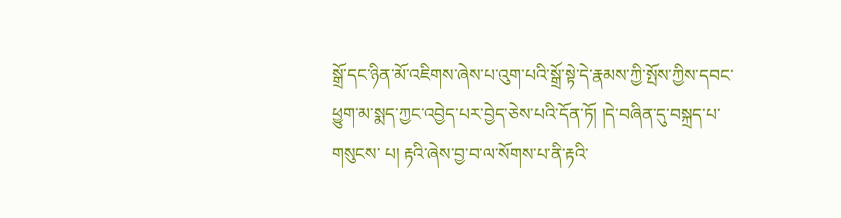སྒྲོ་དང་ཉིན་མོ་འཇིགས་ཞེས་པ་འུག་པའི་སྒྲོ་སྟེ་དེ་རྣམས་ཀྱི་སྤོས་ཀྱིས་དབང་ཕྱུག་མ་སྨད་ཀྱང་འབྱེད་པར་བྱེད་ཅེས་པའི་དོན་ཏོ། །དེ་བཞིན་དུ་བསྐྲད་པ་གསུངས་ པ། རྟའི་ཞེས་བྱ་བ་ལ་སོགས་པ་ནི་རྟའི་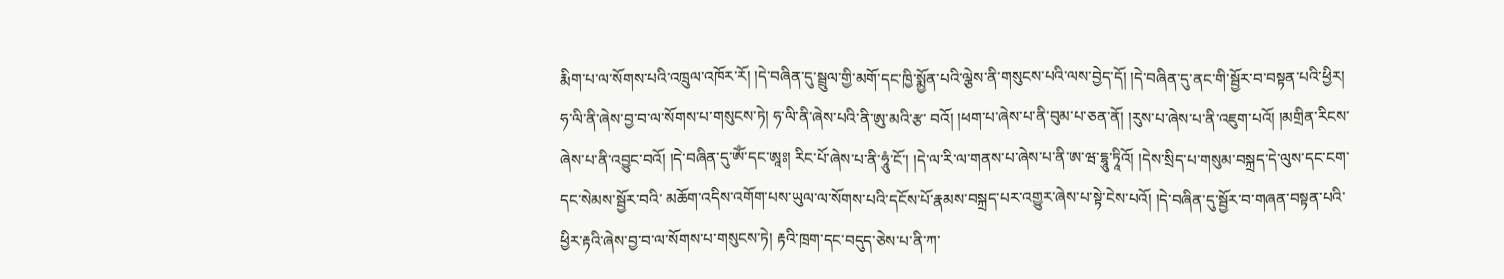རྨིག་པ་ལ་སོགས་པའི་འཁྲུལ་འཁོར་རོ། །དེ་བཞིན་དུ་སྦྲུལ་གྱི་མགོ་དང་ཁྱི་སྨྱོན་པའི་ལྕེས་ནི་གསུངས་པའི་ལས་བྱེད་དོ། །དེ་བཞིན་དུ་ནང་གི་སྦྱོར་བ་བསྟན་པའི་ཕྱིར། ཧ་ལི་ནི་ཞེས་བྱ་བ་ལ་སོགས་པ་གསུངས་ཏེ། ཧ་ལི་ནི་ཞེས་པའི་ནི་ཨུ་མའི་རྩ་ བའོ། །ཕག་པ་ཞེས་པ་ནི་བུམ་པ་ཅན་ནོ། །རུས་པ་ཞེས་པ་ནི་འཇུག་པའོ། །མགྲིན་རིངས་ཞེས་པ་ནི་འབྱུང་བའོ། །དེ་བཞིན་དུ་ཨོཾ་དང་ཨཱཿ། རིང་པོ་ཞེས་པ་ནི་ཧཱུཾ་ངོ་། །དེ་ལ་རི་ལ་གནས་པ་ཞེས་པ་ནི་ཨ་ཝ་དྷཱུ་ཏཱིའོ། །དེས་སྲིད་པ་གསུམ་བསྐྲད་དེ་ལུས་དང་ངག་དང་སེམས་སྦྱོར་བའི་ མཆོག་འདིས་འགོག་པས་ཡུལ་ལ་སོགས་པའི་དངོས་པོ་རྣམས་བསྐྲད་པར་འགྱུར་ཞེས་པ་སྟེ་ངེས་པའོ། །དེ་བཞིན་དུ་སྦྱོར་བ་གཞན་བསྟན་པའི་ཕྱིར་རྟའི་ཞེས་བྱ་བ་ལ་སོགས་པ་གསུངས་ཏེ། རྟའི་ཁྲག་དང་བདུད་ཅེས་པ་ནི་ཀ་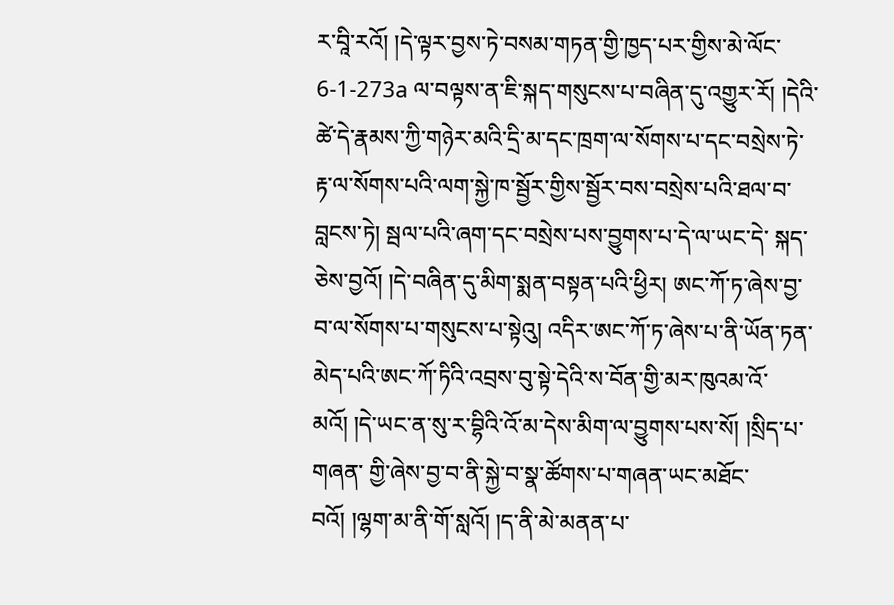ར་བཱི་རའོ། །དེ་ལྟར་བྱས་ཏེ་བསམ་གཏན་གྱི་ཁྱད་པར་གྱིས་མེ་ལོང་ 6-1-273a ལ་བལྟས་ན་ཇི་སྐད་གསུངས་པ་བཞིན་དུ་འགྱུར་རོ། །དེའི་ཚེ་དེ་རྣམས་ཀྱི་གཉེར་མའི་དྲི་མ་དང་ཁྲག་ལ་སོགས་པ་དང་བསྲེས་ཏེ་རྟ་ལ་སོགས་པའི་ལག་སྐྱེ་ཁ་སྦྱོར་གྱིས་སྦྱོར་བས་བསྲེས་པའི་ཐལ་བ་བླངས་ཏེ། སྦལ་པའི་ཞག་དང་བསྲེས་པས་བྱུགས་པ་དེ་ལ་ཡང་དེ་ སྐད་ཅེས་བྱའོ། །དེ་བཞིན་དུ་མིག་སྨན་བསྟན་པའི་ཕྱིར། ཨང་ཀོ་ཏ་ཞེས་བྱ་བ་ལ་སོགས་པ་གསུངས་པ་སྟེའུ། འདིར་ཨང་ཀོ་ཏ་ཞེས་པ་ནི་ཡོན་ཏན་མེད་པའི་ཨང་ཀོ་ཏིའི་འབྲས་བུ་སྟེ་དེའི་ས་བོན་གྱི་མར་ཁུའམ་འོ་མའོ། །དེ་ཡང་ན་སུ་ར་བྷིའི་འོ་མ་དེས་མིག་ལ་བྱུགས་པས་སོ། །སྲིད་པ་གཞན་ གྱི་ཞེས་བྱ་བ་ནི་སྐྱེ་བ་སྣ་ཚོགས་པ་གཞན་ཡང་མཐོང་བའོ། །ལྷག་མ་ནི་གོ་སླའོ། །ད་ནི་མེ་མནན་པ་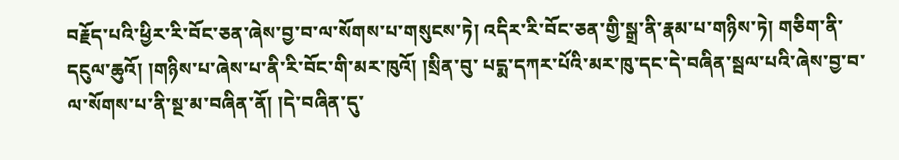བརྗོད་པའི་ཕྱིར་རི་བོང་ཅན་ཞེས་བྱ་བ་ལ་སོགས་པ་གསུངས་ཏེ། འདིར་རི་བོང་ཅན་གྱི་སྒྲ་ནི་རྣམ་པ་གཉིས་ཏེ། གཅིག་ནི་དངུལ་ཆུའོ། །གཉིས་པ་ཞེས་པ་ནི་རི་བོང་གི་མར་ཁུའོ། །སྲིན་བུ་ པདྨ་དཀར་པོའི་མར་ཁུ་དང་དེ་བཞིན་སྦལ་པའི་ཞེས་བྱ་བ་ལ་སོགས་པ་ནི་སྔ་མ་བཞིན་ནོ། །དེ་བཞིན་དུ་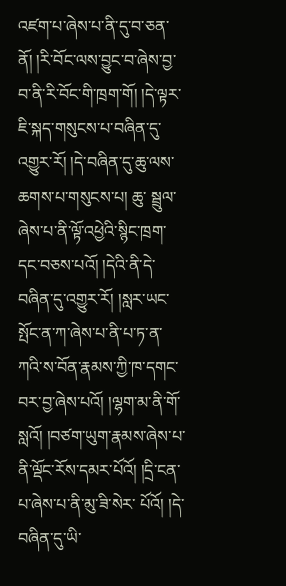འཛག་པ་ཞེས་པ་ནི་དུ་བ་ཅན་ནོ། །རི་བོང་ལས་བྱུང་བ་ཞེས་བྱ་བ་ནི་རི་བོང་གི་ཁྲག་གོ། །དེ་ལྟར་ཇི་སྐད་གསུངས་པ་བཞིན་དུ་འགྱུར་རོ། །དེ་བཞིན་དུ་ཆུ་ལས་ཆགས་པ་གསུངས་པ། ཆུ་ སྦྲུལ་ཞེས་པ་ནི་ལྟོ་འཕྱེའི་སྙིང་ཁྲག་དང་བཅས་པའོ། །དེའི་ནི་དེ་བཞིན་དུ་འགྱུར་རོ། །སླར་ཡང་སྤོང་ན་ཀ་ཞེས་པ་ནི་པ་ཏ་ན་ཀའི་ས་བོན་རྣམས་ཀྱི་ཁ་དགང་བར་བྱ་ཞེས་པའོ། །ལྷག་མ་ནི་གོ་སླའོ། །བཙག་ཡུག་རྣམས་ཞེས་པ་ནི་ལྡོང་རོས་དམར་པོའོ། །དྲི་ངན་པ་ཞེས་པ་ནི་མུ་ཟི་སེར་ པོའོ། །དེ་བཞིན་དུ་ཡི་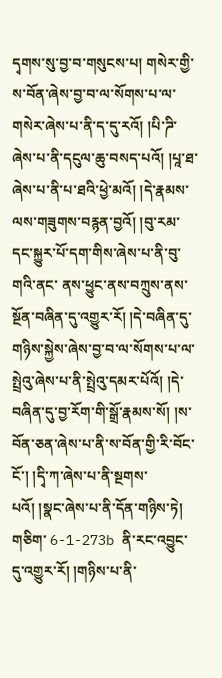དྭགས་སུ་བྱ་བ་གསུངས་པ། གསེར་གྱི་ས་བོན་ཞེས་བྱ་བ་ལ་སོགས་པ་ལ་གསེར་ཞེས་པ་ནི་ད་དུ་རའོ། །པི་ཌི་ཞེས་པ་ནི་དངུལ་ཆུ་བསད་པའོ། །པཱ་ཐ་ཞེས་པ་ནི་པ་ཐའི་ཕྱེ་མའོ། །དེ་རྣམས་ལས་གཟུགས་བརྙན་བྱའོ། །བུ་རམ་དང་སྐྱུར་པོ་དག་གིས་ཞེས་པ་ནི་བུ་གའི་ནང་ ནས་ཕྱུང་ནས་བཀྲུས་ནས་སྔོན་བཞིན་དུ་འགྱུར་རོ། །དེ་བཞིན་དུ་གཉིས་སྐྱེས་ཞེས་བྱ་བ་ལ་སོགས་པ་ལ་སྤྲེའུ་ཞེས་པ་ནི་སྤྲེའུ་དམར་པོའོ། །དེ་བཞིན་དུ་བྱ་རོག་གི་སྒྲོ་རྣམས་སོ། །ས་བོན་ཅན་ཞེས་པ་ནི་ས་བོན་གྱི་རི་བོང་ངོ་། །དྭི་ཀ་ཞེས་པ་ནི་སྔགས་པའོ། །སྣང་ཞེས་པ་ནི་དོན་གཉིས་ཏེ། གཅིག་ 6-1-273b ནི་རང་འབྱུང་དུ་འགྱུར་རོ། །གཉིས་པ་ནི་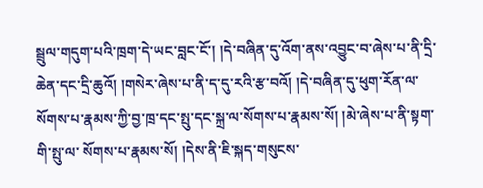སྦྲུལ་གདུག་པའི་ཁྲག་དེ་ཡང་བླང་ངོ་། །དེ་བཞིན་དུ་འོག་ནས་འབྱུང་བ་ཞེས་པ་ནི་དྲི་ཆེན་དང་དྲི་ཆུའོ། །གསེར་ཞེས་པ་ནི་ད་དུ་རའི་རྩ་བའོ། །དེ་བཞིན་དུ་ཕུག་རོན་ལ་སོགས་པ་རྣམས་ཀྱི་བྱ་ཁྲ་དང་སྤུ་དང་སྐྲ་ལ་སོགས་པ་རྣམས་སོ། །མེ་ཞེས་པ་ནི་སྟག་གི་སྤུ་ལ་ སོགས་པ་རྣམས་སོ། །དེས་ནི་ཇི་སྐད་གསུངས་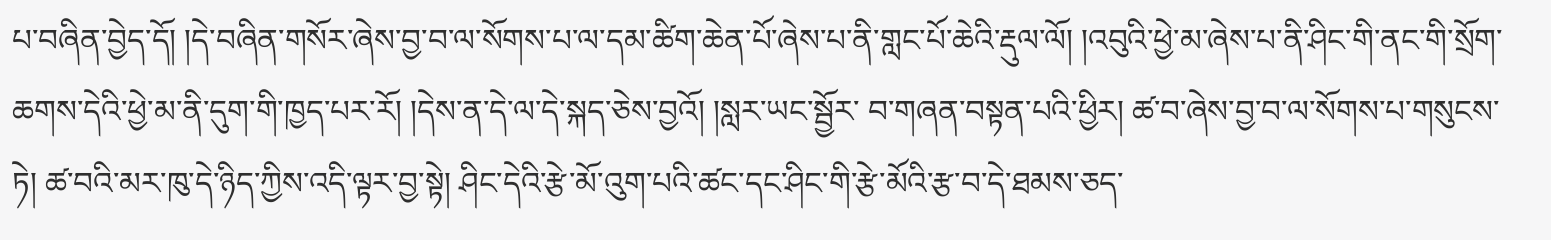པ་བཞིན་བྱེད་དོ། །དེ་བཞིན་གསོར་ཞེས་བྱ་བ་ལ་སོགས་པ་ལ་དམ་ཚིག་ཆེན་པོ་ཞེས་པ་ནི་གླང་པོ་ཆེའི་རྡུལ་ལོ། །འབུའི་ཕྱེ་མ་ཞེས་པ་ནི་ཤིང་གི་ནང་གི་སྲོག་ཆགས་དེའི་ཕྱེ་མ་ནི་དུག་གི་ཁྱད་པར་རོ། །དེས་ན་དེ་ལ་དེ་སྐད་ཅེས་བྱའོ། །སླར་ཡང་སྦྱོར་ བ་གཞན་བསྟན་པའི་ཕྱིར། ཚ་བ་ཞེས་བྱ་བ་ལ་སོགས་པ་གསུངས་ཏེ། ཚ་བའི་མར་ཁུ་དེ་ཉིད་ཀྱིས་འདི་ལྟར་བྱ་སྟེ། ཤིང་དེའི་རྩེ་མོ་འུག་པའི་ཚང་དང་ཤིང་གི་རྩེ་མོའི་རྩ་བ་དེ་ཐམས་ཅད་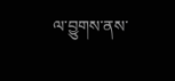ལ་བྱུགས་ནས་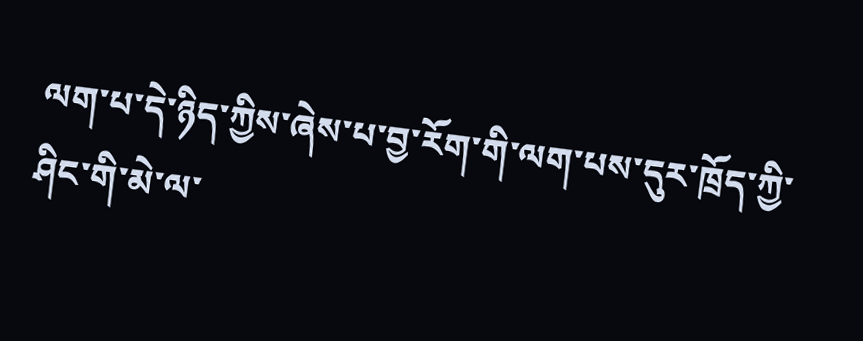ལག་པ་དེ་ཉིད་ཀྱིས་ཞེས་པ་བྱ་རོག་གི་ལག་པས་དུར་ཁྲོད་ཀྱི་ཤིང་གི་མེ་ལ་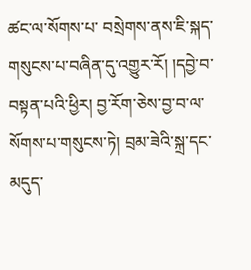ཚང་ལ་སོགས་པ་ བསྲེགས་ནས་ཇི་སྐད་གསུངས་པ་བཞིན་དུ་འགྱུར་རོ། །དབྱེ་བ་བསྟན་པའི་ཕྱིར། བྱ་རོག་ཅེས་བྱ་བ་ལ་སོགས་པ་གསུངས་ཏེ། བྲམ་ཟེའི་སྐྲ་དང་མདུད་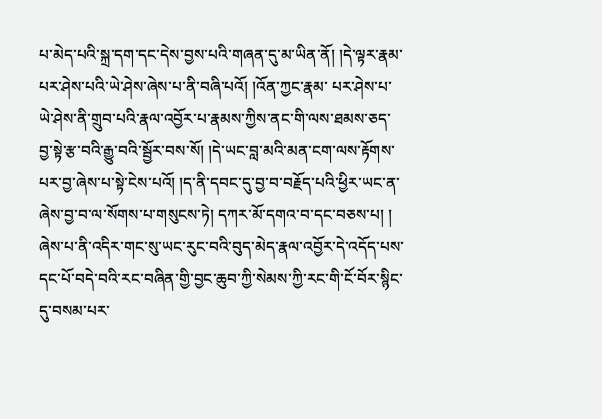པ་མེད་པའི་སྐྲ་དག་དང་དེས་བྱས་པའི་གཞན་དུ་མ་ཡིན་ནོ། །དེ་ལྟར་རྣམ་པར་ཤེས་པའི་ཡེ་ཤེས་ཞེས་པ་ནི་བཞི་པའོ། །འོན་ཀྱང་རྣམ་ པར་ཤེས་པ་ཡེ་ཤེས་ནི་གྲུབ་པའི་རྣལ་འབྱོར་པ་རྣམས་ཀྱིས་ནང་གི་ལས་ཐམས་ཅད་བྱ་སྟེ་རྩ་བའི་རྒྱུ་བའི་སྦྱོར་བས་སོ། །དེ་ཡང་བླ་མའི་མན་ངག་ལས་རྟོགས་པར་བྱ་ཞེས་པ་སྟེ་ངེས་པའོ། །ད་ནི་དབང་དུ་བྱ་བ་བརྗོད་པའི་ཕྱིར་ཡང་ན་ཞེས་བྱ་བ་ལ་སོགས་པ་གསུངས་ཏེ། དཀར་མོ་དགའ་བ་དང་བཅས་པ། ། ཞེས་པ་ནི་འདིར་གང་སུ་ཡང་རུང་བའི་བུད་མེད་རྣལ་འབྱོར་དེ་འདོད་པས་དང་པོ་བདེ་བའི་རང་བཞིན་གྱི་བྱང་ཆུབ་ཀྱི་སེམས་ཀྱི་རང་གི་ངོ་བོར་སྙིང་དུ་བསམ་པར་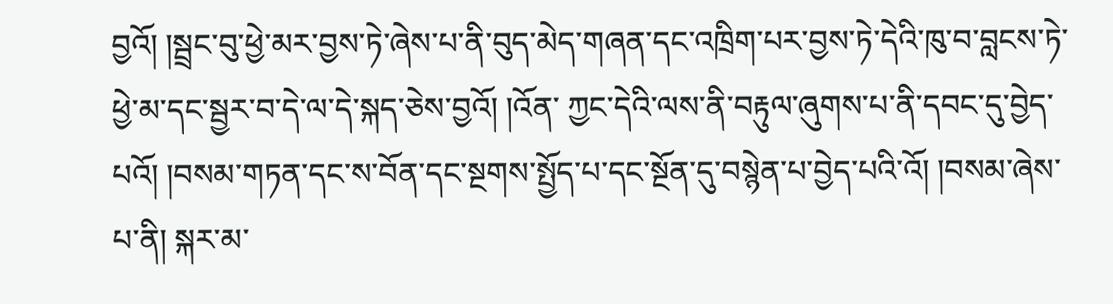བྱའོ། །སྦྲང་བུ་ཕྱེ་མར་བྱས་ཏེ་ཞེས་པ་ནི་བུད་མེད་གཞན་དང་འཁྲིག་པར་བྱས་ཏེ་དེའི་ཁུ་བ་བླངས་ཏེ་ཕྱེ་མ་དང་སྦྱར་བ་དེ་ལ་དེ་སྐད་ཅེས་བྱའོ། །འོན་ ཀྱང་དེའི་ལས་ནི་བརྟུལ་ཞུགས་པ་ནི་དབང་དུ་བྱེད་པའོ། །བསམ་གཏན་དང་ས་བོན་དང་སྔགས་སྤྱོད་པ་དང་སྔོན་དུ་བསྙེན་པ་བྱེད་པའི་འོ། །བསམ་ཞེས་པ་ནི། སྐར་མ་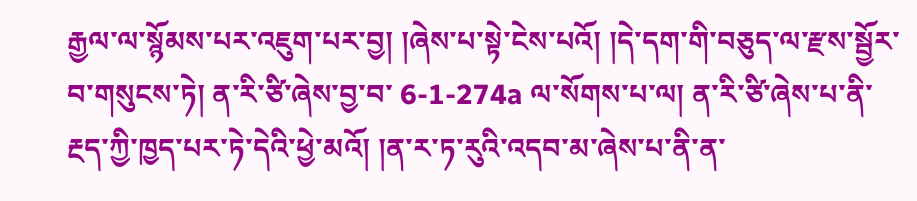རྒྱལ་ལ་སྙོམས་པར་འཇུག་པར་བྱ། །ཞེས་པ་སྟེ་ངེས་པའོ། །དེ་དག་གི་བཅུད་ལ་རྫས་སྦྱོར་བ་གསུངས་ཏེ། ན་རི་ཙི་ཞེས་བྱ་བ་ 6-1-274a ལ་སོགས་པ་ལ། ན་རི་ཙི་ཞེས་པ་ནི་རྔད་ཀྱི་ཁྱད་པར་ཏེ་དེའི་ཕྱེ་མའོ། །ན་ར་ཏ་རུའི་འདབ་མ་ཞེས་པ་ནི་ན་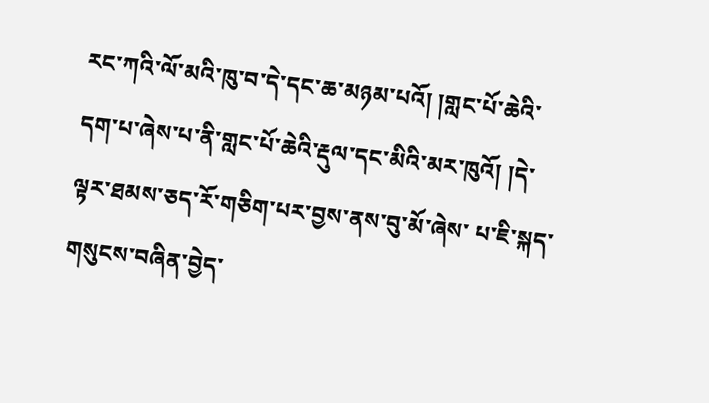རང་ཀའི་ལོ་མའི་ཁུ་བ་དེ་དང་ཆ་མཉམ་པའོ། །གླང་པོ་ཆེའི་དག་པ་ཞེས་པ་ནི་གླང་པོ་ཆེའི་རྡུལ་དང་མིའི་མར་ཁུའོ། །དེ་ལྟར་ཐམས་ཅད་རོ་གཅིག་པར་བྱས་ནས་བུ་མོ་ཞེས་ པ་ཇི་སྐད་གསུངས་བཞིན་བྱེད་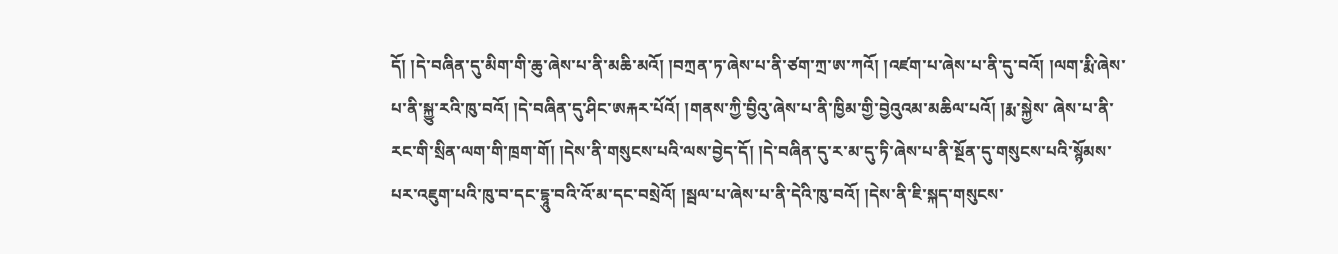དོ། །དེ་བཞིན་དུ་མིག་གི་ཆུ་ཞེས་པ་ནི་མཆི་མའོ། །བཀྲན་ཏ་ཞེས་པ་ནི་ཙག་ཀྲ་ཨ་ཀའོ། །འཛག་པ་ཞེས་པ་ནི་དུ་བའོ། །ལག་རྨི་ཞེས་པ་ནི་སྐྱུ་རའི་ཁུ་བའོ། །དེ་བཞིན་དུ་ཤིང་ཨརྐར་པོའོ། །གནས་ཀྱི་བྱིའུ་ཞེས་པ་ནི་ཁྱིམ་གྱི་བྱེའུའམ་མཆིལ་པའོ། །རྨ་སྐྱེས་ ཞེས་པ་ནི་རང་གི་སྲིན་ལག་གི་ཁྲག་གོ། །དེས་ནི་གསུངས་པའི་ལས་བྱེད་དོ། །དེ་བཞིན་དུ་ར་མ་དུ་ཏི་ཞེས་པ་ནི་སྔོན་དུ་གསུངས་པའི་སྙོམས་པར་འཇུག་པའི་ཁུ་བ་དང་དྷཱུ་བའི་འོ་མ་དང་བསྲེའོ། །སྦལ་པ་ཞེས་པ་ནི་དེའི་ཁུ་བའོ། །དེས་ནི་ཇི་སྐད་གསུངས་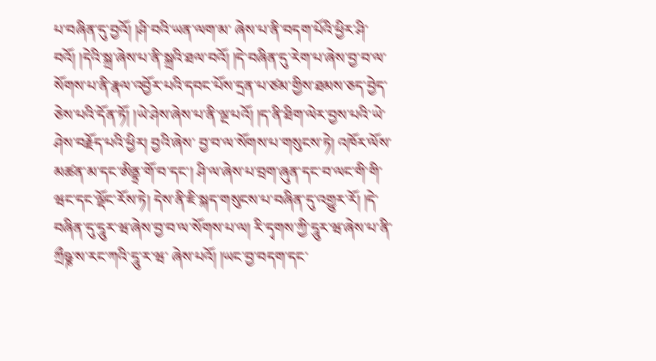པ་བཞིན་དུ་བྱའོ། །ཤི་བའི་ཡན་ལག་མ་ ཞེས་པ་ནི་བདག་པོའི་ཕྱིར་ཤི་བའོ། །དེའི་སྐྲ་ཞེས་པ་ནི་སྐྲའི་ཐལ་བའོ། །དེ་བཞིན་དུ་རེག་པ་ཞེས་བྱ་བ་ལ་སོགས་པ་ནི་རྣལ་འབྱོར་པའི་དབང་པོས་དྲན་པ་ཙམ་གྱིས་ཐམས་ཅད་བྱེད་ཅེས་པའི་དོན་ཏོ། །ཡེ་ཤེས་ཞེས་པ་ནི་ལྔ་པའོ། །ད་ནི་ཐིག་ལེར་བྱས་པའི་ཡེ་ཤེས་བརྗོད་པའི་ཕྱིར། བྱའི་ཞེས་ བྱ་བ་ལ་སོགས་པ་གསུངས་ཏེ། འཁོར་ལོས་མཚན་མ་དང་ཨིནྟྲ་གོ་བ་དང་། ཤི་ལ་ཞེས་པ་བྲག་ཞུན་དང་བ་ལང་གི་གི་ཝང་དང་ལྡོང་རོས་ཏེ། དེས་ནི་ཇི་སྐད་གསུངས་པ་བཞིན་དུ་འགྱུར་རོ། །དེ་བཞིན་དུ་དཱུར་ཝ་ཞེས་བྱ་བ་ལ་སོགས་པ་ལ། རི་དྭགས་ཀྱི་དཱུར་ཝ་ཞེས་པ་ནི་ཀྲྀཥྞ་ས་རང་ཀའི་དཱུ་ར་ཝ་ ཞེས་པའོ། །ཡང་བྱ་བདག་དང་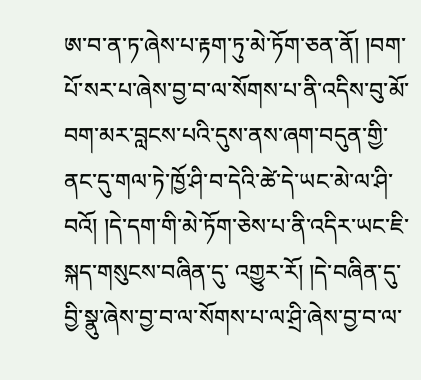ཨ་བ་ན་ཏ་ཞེས་པ་རྟག་ཏུ་མེ་ཏོག་ཅན་ནོ། །བག་པོ་སར་པ་ཞེས་བྱ་བ་ལ་སོགས་པ་ནི་འདིས་བུ་མོ་བག་མར་བླངས་པའི་དུས་ནས་ཞག་བདུན་གྱི་ནང་དུ་གལ་ཏེ་ཁྱོ་ཤི་བ་དེའི་ཚེ་དེ་ཡང་མེ་ལ་ཤི་བའོ། །དེ་དག་གི་མེ་ཏོག་ཅེས་པ་ནི་འདིར་ཡང་ཇི་སྐད་གསུངས་བཞིན་དུ་ འགྱུར་རོ། །དེ་བཞིན་དུ་བྱི་སྣུ་ཞེས་བྱ་བ་ལ་སོགས་པ་ལ་ཤྲི་ཞེས་བྱ་བ་ལ་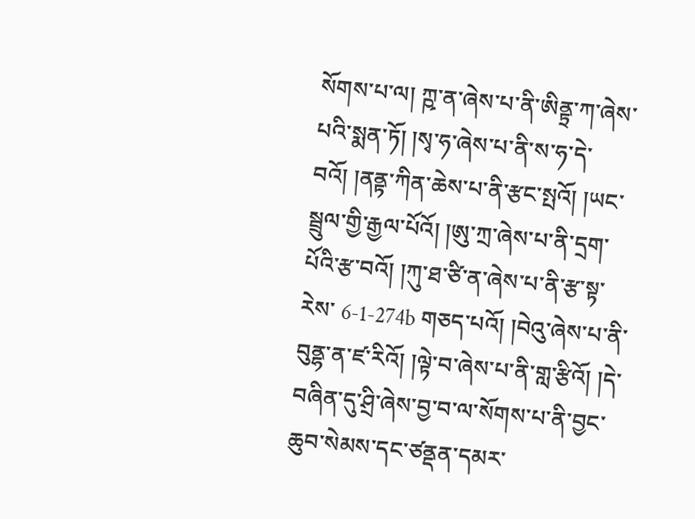སོགས་པ་ལ། ཀྵ་ན་ཞེས་པ་ནི་ཨིནྟྲ་ཀ་ཞེས་པའི་སྨན་ཏོ། །སྭ་ཧ་ཞེས་པ་ནི་ས་ཧ་དེ་བའོ། །ནནྟ་ཀིན་ཆེས་པ་ནི་རྩང་སྤའོ། །ཡང་སྦྲུལ་གྱི་རྒྱལ་པོའོ། །ཨུ་ཀྲ་ཞེས་པ་ནི་དྲག་པོའི་རྩ་བའོ། །ཀུ་ཐ་ཙི་ན་ཞེས་པ་ནི་རྩ་སྟ་རེས་ 6-1-274b གཅད་པའོ། །བེའུ་ཞེས་པ་ནི་བུནྷ་ན་ཛ་རིའོ། །ལྟེ་བ་ཞེས་པ་ནི་གླ་རྩིའོ། །དེ་བཞིན་དུ་ཤྲི་ཞེས་བྱ་བ་ལ་སོགས་པ་ནི་བྱང་ཆུབ་སེམས་དང་ཙནྡན་དམར་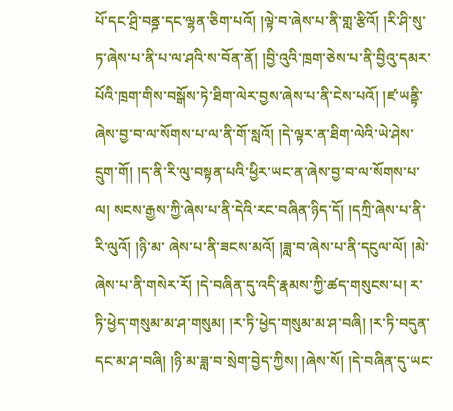པོ་དང་ཤྲི་བནྜ་དང་ལྷན་ཅིག་པའོ། །ལྟེ་བ་ཞེས་པ་ནི་གླ་རྩིའོ། །རི་ཤི་སུ་ཏ་ཞེས་པ་ནི་པ་ལ་ཤའི་ས་བོན་ནོ། །བྱི་འུའི་ཁྲག་ཅེས་པ་ནི་བྱིའུ་དམར་ པོའི་ཁྲག་གིས་བསྒོས་ཏེ་ཐིག་ལེར་བྱས་ཞེས་པ་ནི་ངེས་པའོ། །ཛ་ཡནྟི་ཞེས་བྱ་བ་ལ་སོགས་པ་ལ་ནི་གོ་སླའོ། །དེ་ལྟར་ན་ཐིག་ལེའི་ཡེ་ཤེས་དྲུག་གོ། །ད་ནི་རི་ལུ་བསྟན་པའི་ཕྱིར་ཡང་ན་ཞེས་བྱ་བ་ལ་སོགས་པ་ལ། སངས་རྒྱས་ཀྱི་ཞེས་པ་ནི་དེའི་རང་བཞིན་ཉིད་དོ། །དཀྲི་ཞེས་པ་ནི་རི་ལུའོ། །ཉི་མ་ ཞེས་པ་ནི་ཟངས་མའོ། །ཟླ་བ་ཞེས་པ་ནི་དངུལ་ལོ། །མེ་ཞེས་པ་ནི་གསེར་རོ། །དེ་བཞིན་དུ་འདི་རྣམས་ཀྱི་ཚད་གསུངས་པ། ར་ཏི་ཕྱེད་གསུམ་མ་ཤ་གསུམ། །ར་ཏི་ཕྱེད་གསུམ་མ་ཤ་བཞི། །ར་ཏི་བདུན་དང་མ་ཤ་བཞི། །ཉི་མ་ཟླ་བ་སྲེག་བྱེད་ཀྱིས། །ཞེས་སོ། །དེ་བཞིན་དུ་ཡང་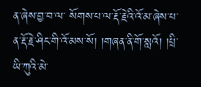ན་ཞེས་བྱ་བ་ལ་ སོགས་པ་ལ་རྡོ་རྗེའི་འོ་མ་ཞེས་པ་ན་རྡོ་རྗེ་ཤིང་གི་འོ་མས་སོ། །གཞན་ནི་གོ་སླའོ། །པྲི་ཡི་ཀུའི་མེ་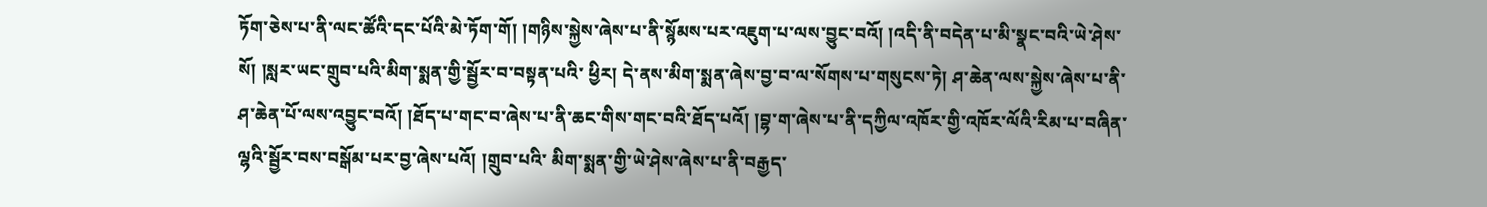ཏོག་ཅེས་པ་ནི་ལང་ཚོའི་དང་པོའི་མེ་ཏོག་གོ། །གཉིས་སྐྱེས་ཞེས་པ་ནི་སྙོམས་པར་འཇུག་པ་ལས་བྱུང་བའོ། །འདི་ནི་བདེན་པ་མི་སྣང་བའི་ཡེ་ཤེས་སོ། །སླར་ཡང་གྲུབ་པའི་མིག་སྨན་གྱི་སྦྱོར་བ་བསྟན་པའི་ ཕྱིར། དེ་ནས་མིག་སྨན་ཞེས་བྱ་བ་ལ་སོགས་པ་གསུངས་ཏེ། ཤ་ཆེན་ལས་སྐྱེས་ཞེས་པ་ནི་ཤ་ཆེན་པོ་ལས་འབྱུང་བའོ། །ཐོད་པ་གང་བ་ཞེས་པ་ནི་ཆང་གིས་གང་བའི་ཐོད་པའོ། །བྷ་ག་ཞེས་པ་ནི་དཀྱིལ་འཁོར་གྱི་འཁོར་ལོའི་རིམ་པ་བཞིན་ལྷའི་སྦྱོར་བས་བསྒོམ་པར་བྱ་ཞེས་པའོ། །གྲུབ་པའི་ མིག་སྨན་གྱི་ཡེ་ཤེས་ཞེས་པ་ནི་བརྒྱད་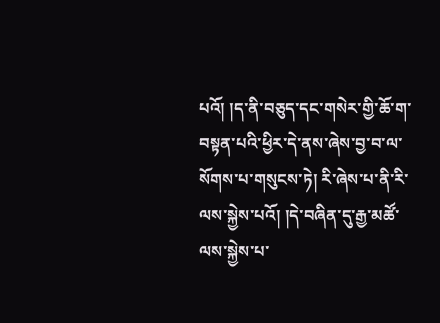པའོ། །ད་ནི་བཅུད་དང་གསེར་གྱི་ཆོ་ག་བསྟན་པའི་ཕྱིར་དེ་ནས་ཞེས་བྱ་བ་ལ་སོགས་པ་གསུངས་ཏེ། རི་ཞེས་པ་ནི་རི་ལས་སྐྱེས་པའོ། །དེ་བཞིན་དུ་རྒྱ་མཚོ་ལས་སྐྱེས་པ་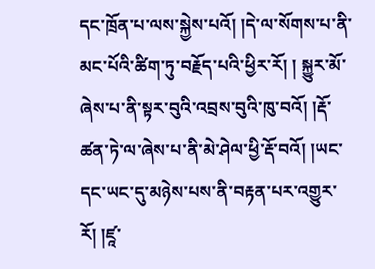དང་ཁྲོན་པ་ལས་སྐྱེས་པའོ། །དེ་ལ་སོགས་པ་ནི་མང་པོའི་ཚིག་ཏུ་བརྗོད་པའི་ཕྱིར་རོ། ། སྐྱུར་མོ་ཞེས་པ་ནི་སྟར་བུའི་འབྲས་བུའི་ཁུ་བའོ། །རྡོ་ཚན་ཏེ་ལ་ཞེས་པ་ནི་མེ་ཤེལ་ཕྱི་རྡོ་བའོ། །ཡང་དང་ཡང་དུ་མཉེས་པས་ནི་བརྟན་པར་འགྱུར་རོ། །ཛཱ་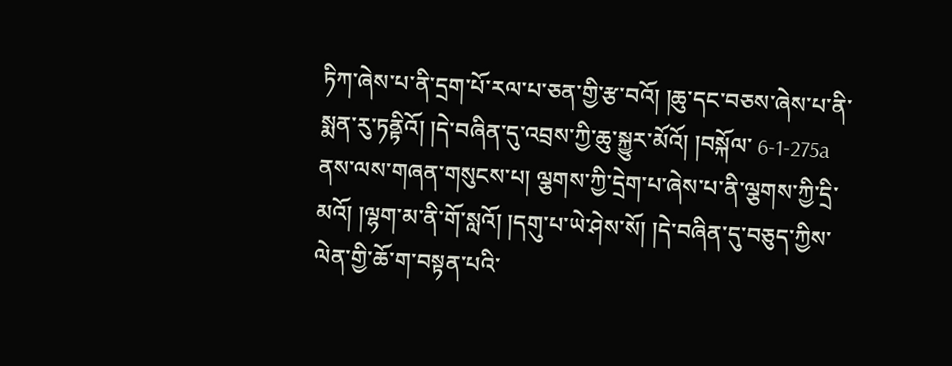ཏིཀ་ཞེས་པ་ནི་དྲག་པོ་རལ་པ་ཅན་གྱི་རྩ་བའོ། །ཆུ་དང་བཅས་ཞེས་པ་ནི་སྨན་རུ་ཏནྟིའོ། །དེ་བཞིན་དུ་འབྲས་ཀྱི་ཆུ་སྐྱུར་མོའོ། །བསྐོལ་ 6-1-275a ནས་ལས་གཞན་གསུངས་པ། ལྕགས་ཀྱི་དྲེག་པ་ཞེས་པ་ནི་ལྕགས་ཀྱི་དྲི་མའོ། །ལྷག་མ་ནི་གོ་སླའོ། །དགུ་པ་ཡེ་ཤེས་སོ། །དེ་བཞིན་དུ་བཅུད་ཀྱིས་ལེན་གྱི་ཆོ་ག་བསྟན་པའི་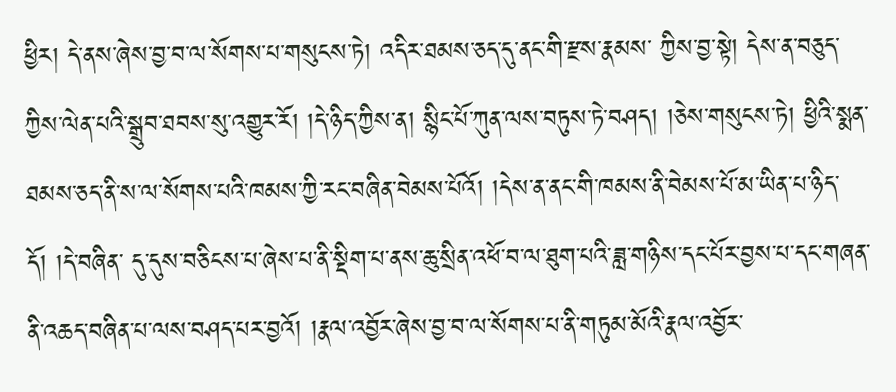ཕྱིར། དེ་ནས་ཞེས་བྱ་བ་ལ་སོགས་པ་གསུངས་ཏེ། འདིར་ཐམས་ཅད་དུ་ནང་གི་རྫས་རྣམས་ ཀྱིས་བྱ་སྟེ། དེས་ན་བཅུད་ཀྱིས་ལེན་པའི་སྒྲུབ་ཐབས་སུ་འགྱུར་རོ། །དེ་ཉིད་ཀྱིས་ན། སྙིང་པོ་ཀུན་ལས་བཏུས་ཏེ་བཤད། །ཅེས་གསུངས་ཏེ། ཕྱིའི་སྨན་ཐམས་ཅད་ནི་ས་ལ་སོགས་པའི་ཁམས་ཀྱི་རང་བཞིན་བེམས་པོའོ། །དེས་ན་ནང་གི་ཁམས་ནི་བེམས་པོ་མ་ཡིན་པ་ཉིད་དོ། །དེ་བཞིན་ དུ་དུས་བཅིངས་པ་ཞེས་པ་ནི་སྡིག་པ་ནས་ཆུ་སྲིན་འཕོ་བ་ལ་ཐུག་པའི་ཟླ་གཉིས་དང་པོར་བྱས་པ་དང་གཞན་ནི་འཆད་བཞིན་པ་ལས་བཤད་པར་བྱའོ། །རྣལ་འབྱོར་ཞེས་བྱ་བ་ལ་སོགས་པ་ནི་གཏུམ་མོའི་རྣལ་འབྱོར་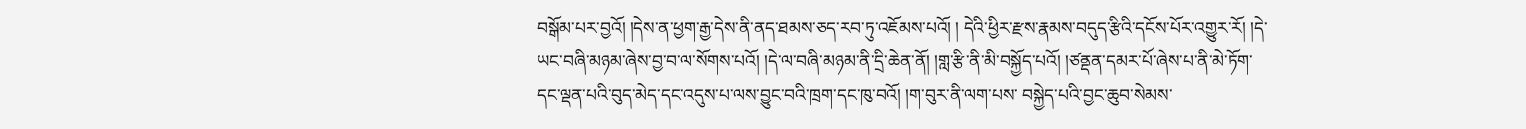བསྒོམ་པར་བྱའོ། །དེས་ན་ཕྱག་རྒྱ་དེས་ནི་ནད་ཐམས་ཅད་རབ་ཏུ་འཇོམས་པའོ། ། དེའི་ཕྱིར་རྫས་རྣམས་བདུད་རྩིའི་དངོས་པོར་འགྱུར་རོ། །དེ་ཡང་བཞི་མཉམ་ཞེས་བྱ་བ་ལ་སོགས་པའོ། །དེ་ལ་བཞི་མཉམ་ནི་དྲི་ཆེན་ནོ། །གླ་རྩི་ནི་མི་བསྐྱོད་པའོ། །ཙནྡན་དམར་པོ་ཞེས་པ་ནི་མེ་ཏོག་དང་ལྡན་པའི་བུད་མེད་དང་འདུས་པ་ལས་བྱུང་བའི་ཁྲག་དང་ཁུ་བའོ། །ག་བུར་ནི་ལག་པས་ བསྐྱེད་པའི་བྱང་ཆུབ་སེམས་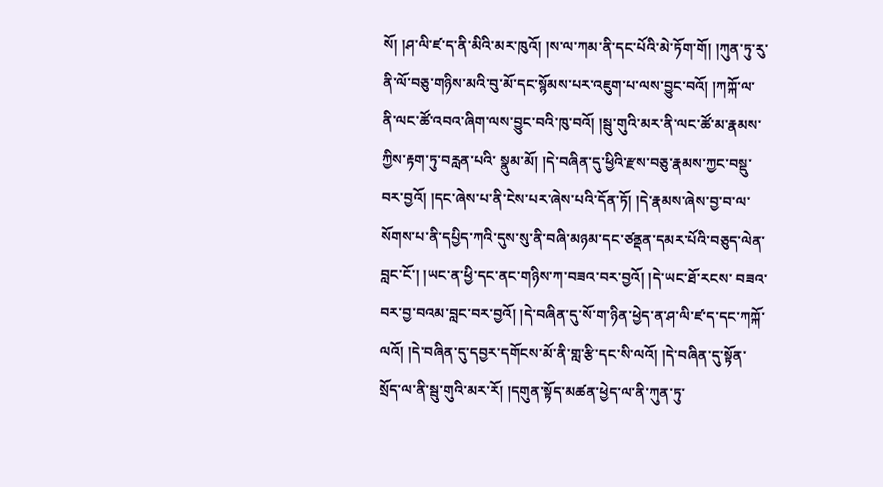སོ། །ཤ་ལི་ཛ་ད་ནི་མིའི་མར་ཁུའོ། །ས་ལ་ཀམ་ནི་དང་པོའི་མེ་ཏོག་གོ། །ཀུན་ཏུ་རུ་ནི་ལོ་བཅུ་གཉིས་མའི་བུ་མོ་དང་སྙོམས་པར་འཇུག་པ་ལས་བྱུང་བའོ། །ཀཀྐོ་ལ་ནི་ལང་ཚོ་འབའ་ཞིག་ལས་བྱུང་བའི་ཁུ་བའོ། །སྦུ་གུའི་མར་ནི་ལང་ཚོ་མ་རྣམས་ཀྱིས་རྟག་ཏུ་བརླན་པའི་ སྣུམ་མོ། །དེ་བཞིན་དུ་ཕྱིའི་རྫས་བཅུ་རྣམས་ཀྱང་བསྡུ་བར་བྱའོ། །དང་ཞེས་པ་ནི་ངེས་པར་ཞེས་པའི་དོན་ཏོ། །དེ་རྣམས་ཞེས་བྱ་བ་ལ་སོགས་པ་ནི་དཔྱིད་ཀའི་དུས་སུ་ནི་བཞི་མཉམ་དང་ཙནྡན་དམར་པོའི་བཅུད་ལེན་བླང་ངོ་། །ཡང་ན་ཕྱི་དང་ནང་གཉིས་ཀ་བཟའ་བར་བྱའོ། །དེ་ཡང་ཐོ་རངས་ བཟའ་བར་བྱ་བའམ་བླང་བར་བྱའོ། །དེ་བཞིན་དུ་སོ་ག་ཉིན་ཕྱེད་ན་ཤ་ལི་ཛ་ད་དང་ཀཀྐོ་ལའོ། །དེ་བཞིན་དུ་དབྱར་དགོངས་མོ་ནི་གླ་རྩི་དང་སི་ལའོ། །དེ་བཞིན་དུ་སྟོན་སྲོད་ལ་ནི་སྦུ་གུའི་མར་རོ། །དགུན་སྟོད་མཚན་ཕྱེད་ལ་ནི་ཀུན་ཏུ་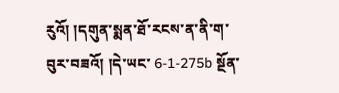རུའོ། །དགུན་སྨན་ཐོ་རངས་ན་ནི་ག་བུར་བཟའོ། །དེ་ཡང་ 6-1-275b སྔོན་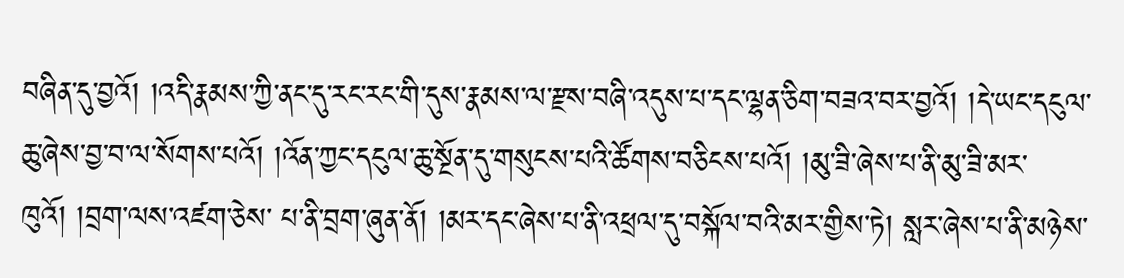བཞིན་དུ་བྱའོ། །འདི་རྣམས་ཀྱི་ནང་དུ་རང་རང་གི་དུས་རྣམས་ལ་རྫས་བཞི་འདུས་པ་དང་ལྷན་ཅིག་བཟའ་བར་བྱའོ། །དེ་ཡང་དངུལ་ཆུ་ཞེས་བྱ་བ་ལ་སོགས་པའོ། །འོན་ཀྱང་དངུལ་ཆུ་སྔོན་དུ་གསུངས་པའི་ཚོགས་བཅིངས་པའོ། །མུ་ཟི་ཞེས་པ་ནི་མུ་ཟི་མར་ཁུའོ། །བྲག་ལས་འཛག་ཅེས་ པ་ནི་བྲག་ཞུན་ནོ། །མར་དང་ཞེས་པ་ནི་འཕྲལ་དུ་བསྐོལ་བའི་མར་གྱིས་ཏེ། སླར་ཞེས་པ་ནི་མཉེས་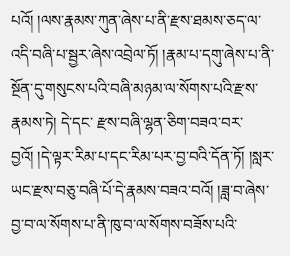པའོ། །ལས་རྣམས་ཀུན་ཞེས་པ་ནི་རྫས་ཐམས་ཅད་ལ་འདི་བཞི་པ་སྦྱར་ཞེས་འབྲེལ་ཏོ། །རྣམ་པ་དགུ་ཞེས་པ་ནི་སྔོན་དུ་གསུངས་པའི་བཞི་མཉམ་ལ་སོགས་པའི་རྫས་རྣམས་ཏེ། དེ་དང་ རྫས་བཞི་ལྷན་ཅིག་བཟའ་བར་བྱའོ། །དེ་ལྟར་རིམ་པ་དང་རིམ་པར་བྱ་བའི་དོན་ཏོ། །སླར་ཡང་རྫས་བཅུ་བཞི་པོ་དེ་རྣམས་བཟའ་བའོ། །ཟླ་བ་ཞེས་བྱ་བ་ལ་སོགས་པ་ནི་ཁུ་བ་ལ་སོགས་བཟོས་པའི་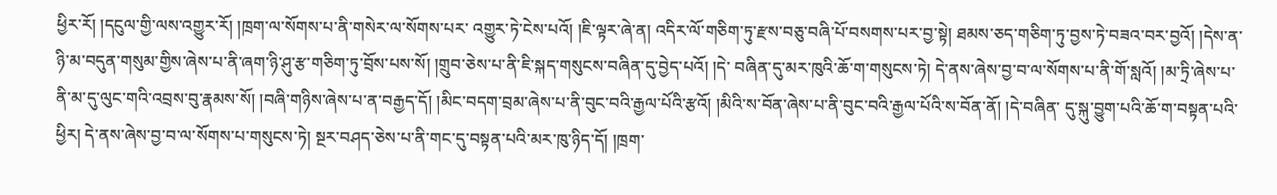ཕྱིར་རོ། །དངུལ་གྱི་ལས་འགྱུར་རོ། །ཁྲག་ལ་སོགས་པ་ནི་གསེར་ལ་སོགས་པར་ འགྱུར་ཏེ་ངེས་པའོ། །ཇི་ལྟར་ཞེ་ན། འདིར་ལོ་གཅིག་ཏུ་རྫས་བཅུ་བཞི་པོ་བསགས་པར་བྱ་སྟེ། ཐམས་ཅད་གཅིག་ཏུ་བྱས་ཏེ་བཟའ་བར་བྱའོ། །དེས་ན་ཉི་མ་བདུན་གསུམ་གྱིས་ཞེས་པ་ནི་ཞག་ཉི་ཤུ་རྩ་གཅིག་ཏུ་བྲོས་པས་སོ། །གྲུབ་ཅེས་པ་ནི་ཇི་སྐད་གསུངས་བཞིན་དུ་བྱེད་པའོ། །དེ་ བཞིན་དུ་མར་ཁུའི་ཆོ་ག་གསུངས་ཏེ། དེ་ནས་ཞེས་བྱ་བ་ལ་སོགས་པ་ནི་གོ་སླའོ། །མ་ཏྲི་ཞེས་པ་ནི་མ་དུ་ལུང་གའི་འབྲས་བུ་རྣམས་སོ། །བཞི་གཉིས་ཞེས་པ་ན་བརྒྱད་དོ། །མིང་བདག་བྲམ་ཞེས་པ་ནི་བུང་བའི་རྒྱལ་པོའི་རྩའོ། །མིའི་ས་བོན་ཞེས་པ་ནི་བུང་བའི་རྒྱལ་པོའི་ས་བོན་ནོ། །དེ་བཞིན་ དུ་སྐུ་བྱུག་པའི་ཆོ་ག་བསྟན་པའི་ཕྱིར། དེ་ནས་ཞེས་བྱ་བ་ལ་སོགས་པ་གསུངས་ཏེ། སྔར་བཤད་ཅེས་པ་ནི་གང་དུ་བསྟན་པའི་མར་ཁུ་ཉིད་དོ། །ཁྲག་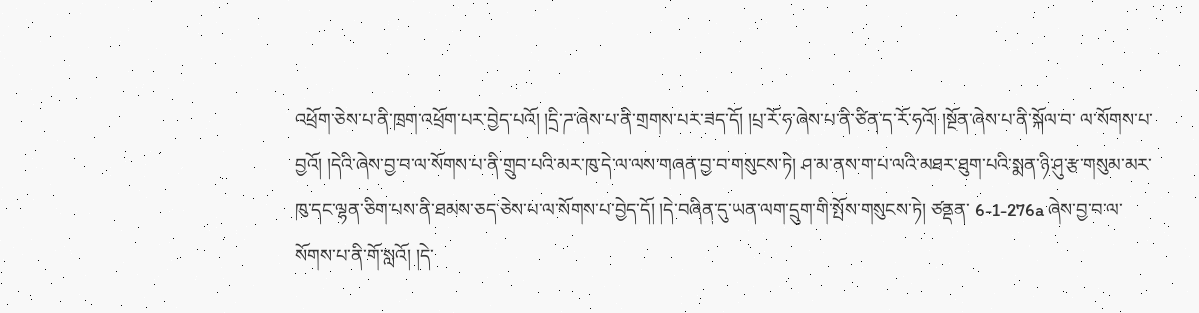འཕྲོག་ཅེས་པ་ནི་ཁྲག་འཕྲོག་པར་བྱེད་པའོ། །དྲི་ཌ་ཞེས་པ་ནི་གྲགས་པར་ཟད་དོ། །པྲ་རོ་ཧ་ཞེས་པ་ནི་ཙིན་ད་རོ་ཧའོ། །སྔོན་ཞེས་པ་ནི་སྐོལ་བ་ ལ་སོགས་པ་བྱའོ། །དེའི་ཞེས་བྱ་བ་ལ་སོགས་པ་ནི་གྲུབ་པའི་མར་ཁུ་དེ་ལ་ལས་གཞན་བྱ་བ་གསུངས་ཏེ། ཤ་མ་ནས་ག་པ་ལའི་མཐར་ཐུག་པའི་སྨན་ཉི་ཤུ་རྩ་གསུམ་མར་ཁུ་དང་ལྷན་ཅིག་པས་ནི་ཐམས་ཅད་ཅེས་པ་ལ་སོགས་པ་བྱེད་དོ། །དེ་བཞིན་དུ་ཡན་ལག་དྲུག་གི་སྤོས་གསུངས་ཏེ། ཙནྡན་ 6-1-276a ཞེས་བྱ་བ་ལ་སོགས་པ་ནི་གོ་སླའོ། །དེ་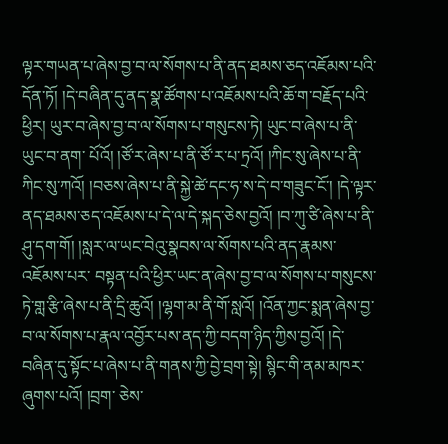ལྟར་གཡན་པ་ཞེས་བྱ་བ་ལ་སོགས་པ་ནི་ནད་ཐམས་ཅད་འཇོམས་པའི་དོན་ཏོ། །དེ་བཞིན་དུ་ནད་སྣ་ཚོགས་པ་འཇོམས་པའི་ཆོ་ག་བརྗོད་པའི་ཕྱིར། ཡུར་བ་ཞེས་བྱ་བ་ལ་སོགས་པ་གསུངས་ཏེ། ཡུང་བ་ཞེས་པ་ནི་ཡུང་བ་ནག་ པོའོ། །ཙོ་ར་ཞེས་པ་ནི་ཙོ་ར་པ་ཏྲའོ། །ཀིང་སུ་ཞེས་པ་ནི་ཀིང་སུ་ཀའོ། །བཅས་ཞེས་པ་ནི་སྐྱེ་ཚེ་དང་ཧ་ས་དེ་བ་གཟུང་ངོ་། །དེ་ལྟར་ནད་ཐམས་ཅད་འཇོམས་པ་དེ་ལ་དེ་སྐད་ཅེས་བྱའོ། །བ་ཀུ་ཙི་ཞེས་པ་ནི་ཤུ་དག་གོ། །སླར་ལ་ཡང་བེའུ་སྣབས་ལ་སོགས་པའི་ནད་རྣམས་འཇོམས་པར་ བསྟན་པའི་ཕྱིར་ཡང་ན་ཞེས་བྱ་བ་ལ་སོགས་པ་གསུངས་ཏེ་གླ་རྩི་ཞེས་པ་ནི་དྲི་ཆུའོ། །ལྷག་མ་ནི་གོ་སླའོ། །འོན་ཀྱང་སྨན་ཞེས་བྱ་བ་ལ་སོགས་པ་རྣལ་འབྱོར་པས་ནད་ཀྱི་བདག་ཉིད་ཀྱིས་བྱའོ། །དེ་བཞིན་དུ་སྟོང་པ་ཞེས་པ་ནི་གནས་ཀྱི་བྱེ་བྲག་སྟེ། སྙིང་གི་ནམ་མཁར་ཞུགས་པའོ། །བྲག་ ཅེས་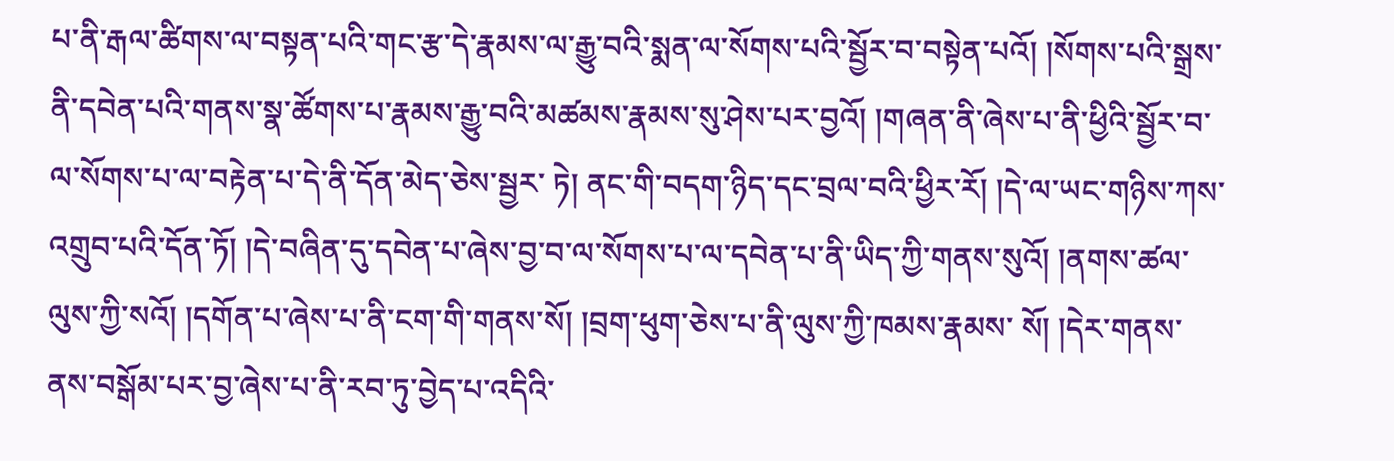པ་ནི་རྒལ་ཚིགས་ལ་བསྟན་པའི་གང་རྩ་དེ་རྣམས་ལ་རྒྱུ་བའི་སྨན་ལ་སོགས་པའི་སྦྱོར་བ་བསྟེན་པའོ། །སོགས་པའི་སྒྲས་ནི་དབེན་པའི་གནས་སྣ་ཚོགས་པ་རྣམས་རྒྱུ་བའི་མཚམས་རྣམས་སུ་ཤེས་པར་བྱའོ། །གཞན་ནི་ཞེས་པ་ནི་ཕྱིའི་སྦྱོར་བ་ལ་སོགས་པ་ལ་བརྟེན་པ་དེ་ནི་དོན་མེད་ཅེས་སྦྱར་ ཏེ། ནང་གི་བདག་ཉིད་དང་བྲལ་བའི་ཕྱིར་རོ། །དེ་ལ་ཡང་གཉིས་ཀས་འགྲུབ་པའི་དོན་ཏོ། །དེ་བཞིན་དུ་དབེན་པ་ཞེས་བྱ་བ་ལ་སོགས་པ་ལ་དབེན་པ་ནི་ཡིད་ཀྱི་གནས་སུའོ། །ནགས་ཚལ་ལུས་ཀྱི་སའོ། །དགོན་པ་ཞེས་པ་ནི་ངག་གི་གནས་སོ། །བྲག་ཕུག་ཅེས་པ་ནི་ལུས་ཀྱི་ཁམས་རྣམས་ སོ། །དེར་གནས་ནས་བསྒོམ་པར་བྱ་ཞེས་པ་ནི་རབ་ཏུ་བྱེད་པ་འདིའི་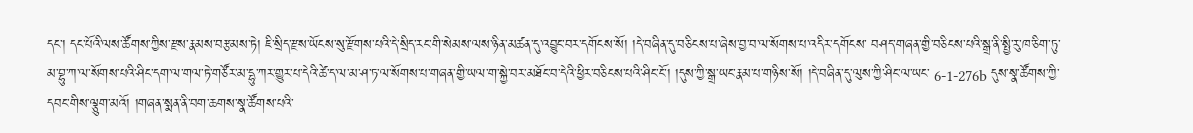དང་། དང་པོའི་ལས་ཚོགས་ཀྱིས་རྫས་རྣམས་བརྩམས་ཏེ། ཇི་སྲིད་རྫས་ཡོངས་སུ་རྫོགས་པའི་དེ་སྲིད་རང་གི་སེམས་ལས་ཉིན་མཚན་དུ་འབྱུང་བར་དགོངས་སོ། །དེ་བཞིན་དུ་བཅིངས་པ་ཞེས་བྱ་བ་ལ་སོགས་པ་འདིར་དགོངས་ བཤད་གཞན་གྱི་བཅིངས་པའི་སྒྲ་ནི་སྤྱི་རུ་ཁ་ཅིག་ཏུ་མ་བྷུ་ཀ་ལ་སོགས་པའི་ཤིང་དག་ལ་གལ་ཏེ་གཙོར་མ་དྷུ་ཀར་གྱུར་པ་དེའི་ཚེ་ད་ལ་མ་ཤ་ཏ་ལ་སོགས་པ་གཞན་གྱི་ཡལ་ག་སྐྱེ་བར་མཐོང་བ་དེའི་ཕྱིར་བཅིངས་པའི་ཤིང་ངོ་། །དུས་ཀྱི་སྒྲ་ཡང་རྣམ་པ་གཉིས་སོ། །དེ་བཞིན་དུ་ལུས་ཀྱི་ཤིང་ལ་ཡང་ 6-1-276b དུས་སྣ་ཚོགས་ཀྱི་དབང་གིས་ལྕུག་མའོ། །གཞན་སྨན་ནི་བག་ཆགས་སྣ་ཚོགས་པའི་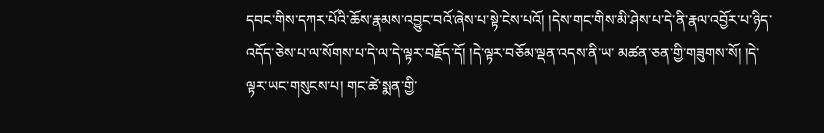དབང་གིས་དཀར་པོའི་ཆོས་རྣམས་འབྱུང་བའོ་ཞེས་པ་སྟེ་ངེས་པའོ། །དེས་གང་གིས་མི་ཤེས་པ་དེ་ནི་རྣལ་འབྱོར་པ་ཉིད་འདོད་ཅེས་པ་ལ་སོགས་པ་དེ་ལ་དེ་ལྟར་བརྗོད་དོ། །དེ་ལྟར་བཅོམ་ལྡན་འདས་ནི་ཡ་ མཚན་ཅན་གྱི་གཟུགས་སོ། །དེ་ལྟར་ཡང་གསུངས་པ། གང་ཚེ་སྨན་གྱི་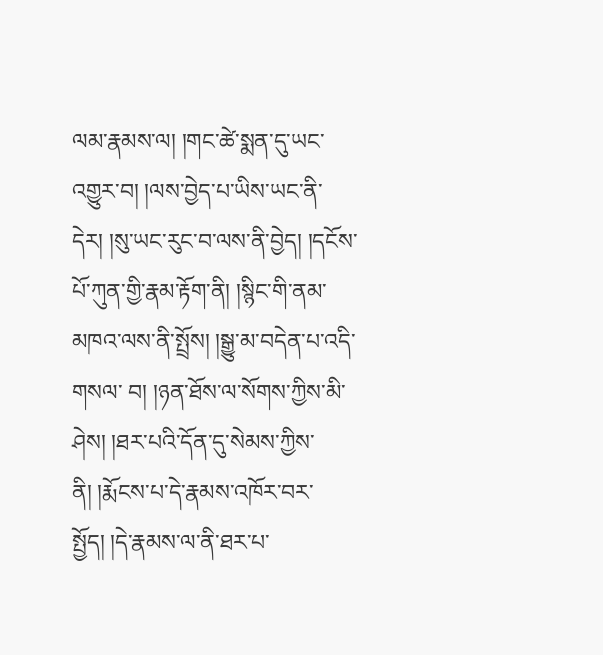ལམ་རྣམས་ལ། །གང་ཚེ་སྨན་དུ་ཡང་འགྱུར་བ། །ལས་བྱེད་པ་ཡིས་ཡང་ནི་དེར། །སུ་ཡང་རུང་བ་ལས་ནི་བྱེད། །དངོས་པོ་ཀུན་གྱི་རྣམ་རྟོག་ནི། །སྙིང་གི་ནམ་མཁའ་ལས་ནི་སྤྲོས། །སྒྱུ་མ་བདེན་པ་འདི་གསལ་ བ། །ཉན་ཐོས་ལ་སོགས་ཀྱིས་མི་ཤེས། །ཐར་པའི་དོན་དུ་སེམས་ཀྱིས་ནི། །རྨོངས་པ་དེ་རྣམས་འཁོར་བར་སྤྱོད། །དེ་རྣམས་ལ་ནི་ཐར་པ་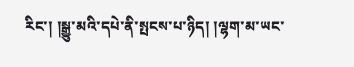རིང་། །སྒྱུ་མའི་དཔེ་ནི་སྤངས་པ་ཉིད། །ལྷག་མ་ཡང་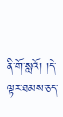ནི་གོ་སླའོ། །དེ་ལྟར་ཐམས་ཅད་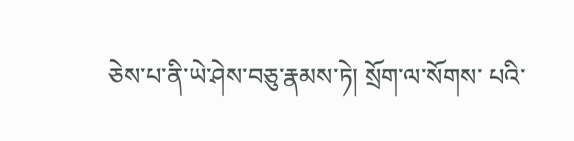ཅེས་པ་ནི་ཡེ་ཤེས་བཅུ་རྣམས་ཏེ། སྲོག་ལ་སོགས་ པའི་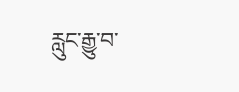རླུང་རྒྱུ་བ་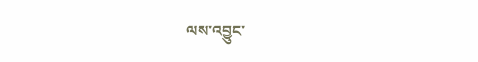ལས་འབྱུང་